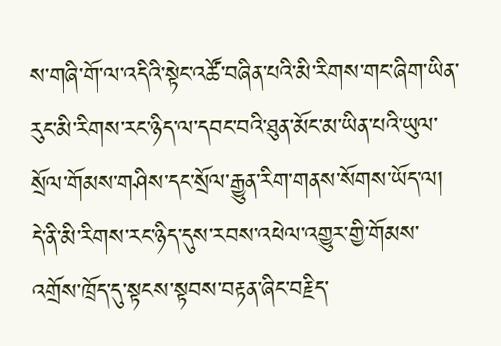ས་གཞི་གོ་ལ་འདིའི་སྟེང་འཚོ་བཞིན་པའི་མི་རིགས་གང་ཞིག་ཡིན་རུང་མི་རིགས་རང་ཉིད་ལ་དབང་བའི་ཐུན་མོང་མ་ཡིན་པའི་ཡུལ་སྲོལ་གོམས་གཤིས་དང་སྲོལ་རྒྱུན་རིག་གནས་སོགས་ཡོད་ལ། དེ་ནི་མི་རིགས་རང་ཉིད་དུས་རབས་འཕེལ་འགྱུར་གྱི་གོམས་འགྲོས་ཁྲོད་དུ་སྟངས་སྟབས་བརྟན་ཞིང་བརྗིད་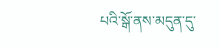པའི་སྒོ་ནས་མདུན་དུ་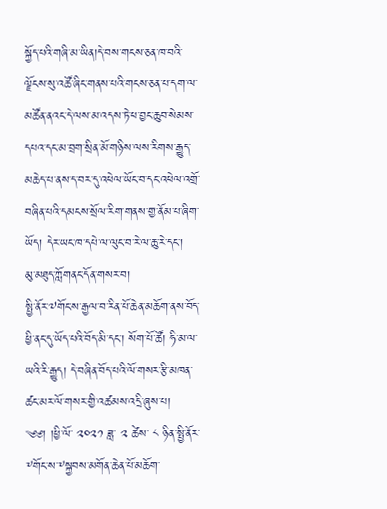སྐྱོད་པའི་གཞི་མ་ཡིན།དེ་བས་གངས་ཅན་ཁ་བའི་ལྗོངས་སུ་འཚོ་ཞིང་གནས་པའི་གངས་ཅན་པ་དག་ལ་མཚོན་ནའང་དེ་ལས་མ་འདས་ཏེ་ཕ་བྱང་ཆུབ་སེམས་དཔའ་དང་མ་བྲག་སྲིན་མོ་གཉིས་ལས་རིགས་རྒྱུད་མཆེད་པ་ནས་ད་བར་དུ་འཕེལ་ཡོང་བ་དང་འཕེལ་འགྲོ་བཞིན་པའི་དམངས་སྲོལ་རིག་གནས་གྱ་ནོམ་པ་ཞིག་ཡོད། དེར་ཡང་ཁ་དཔེ་ལ་ལུང་བ་རེ་ལ་ཆུ་རེ་དང་།
མུ་མཐུད་ཀློགནང་དོན་གསར་བ།
སྤྱི་ནོར་༧གོང་ས་རྒྱལ་བ་རིན་པོ་ཆེན་མཆོག་ནས་བོད་ཕྱི་ནང་དུ་ཡོད་པའི་བོད་མི་དང་། སོག་པོ་ཚོ། ཧི་མ་ལ་ཡའི་རི་རྒྱུད། དེ་བཞིན་བོད་པའི་ལོ་གསར་རྩི་མཁན་ཚང་མར་ལོ་གསར་གྱི་འཚམས་འདྲི་ཞུས་པ།
༄༅། །ཕྱི་ལོ་ ༢༠༢༡ ཟླ་ ༢ ཚེས་ ༨ ཉིན་སྤྱི་ནོར་༸གོང་ས་༸སྐྱབས་མགོན་ཆེན་པོ་མཆོག་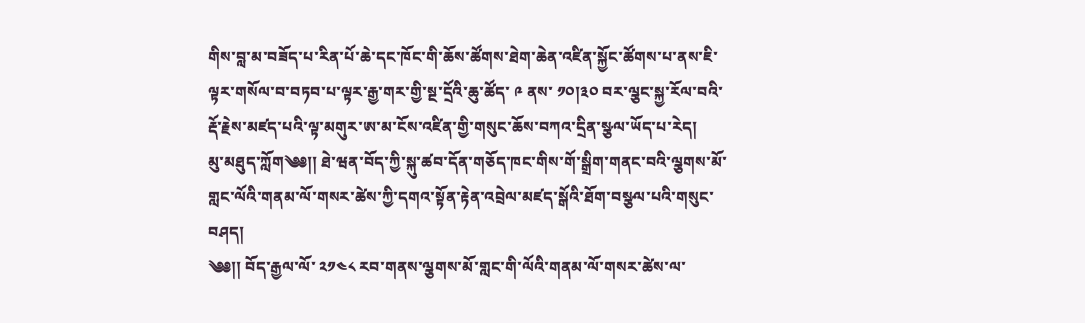གིས་བླ་མ་བཟོད་པ་རིན་པོ་ཆེ་དང་ཁོང་གི་ཆོས་ཚོགས་ཐེག་ཆེན་འཛིན་སྐྱོང་ཚོགས་པ་ནས་ཇི་ལྟར་གསོལ་བ་བཏབ་པ་ལྟར་རྒྱ་གར་གྱི་སྔ་དྲོའི་ཆུ་ཚོད་ ༩ ནས་ ༡༠།༣༠ བར་ལྕང་སྐྱ་རོལ་བའི་རྡོ་རྗེས་མཛད་པའི་ལྟ་མགུར་ཨ་མ་ངོས་འཛིན་གྱི་གསུང་ཆོས་བཀའ་དྲིན་སྩལ་ཡོད་པ་རེད།
མུ་མཐུད་ཀློག༄༅།། ཐེ་ཝན་བོད་ཀྱི་སྐུ་ཚབ་དོན་གཅོད་ཁང་གིས་གོ་སྒྲིག་གནང་བའི་ལྕགས་མོ་གླང་ལོའི་གནམ་ལོ་གསར་ཚེས་ཀྱི་དགའ་སྟོན་རྟེན་འབྲེལ་མཛད་སྒོའི་ཐོག་བསྩལ་པའི་གསུང་བཤད།
༄༅།། བོད་རྒྱལ་ལོ་ ༢༡༤༨ རབ་གནས་ལྕགས་མོ་གླང་གི་ལོའི་གནམ་ལོ་གསར་ཚེས་ལ་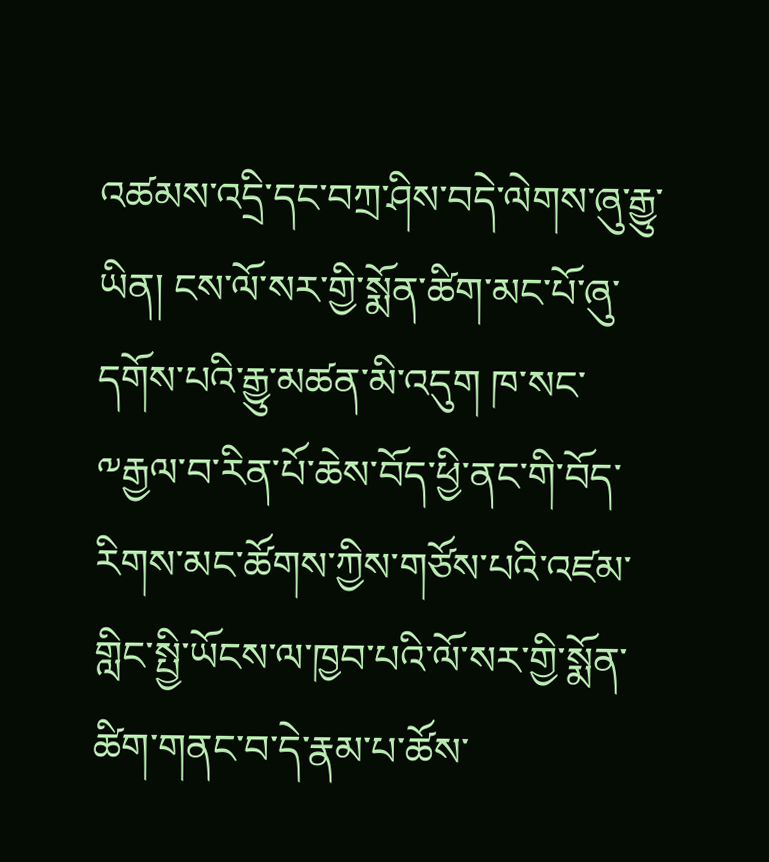འཚམས་འདྲི་དང་བཀྲ་ཤིས་བདེ་ལེགས་ཞུ་རྒྱུ་ཡིན། ངས་ལོ་སར་གྱི་སྨོན་ཚིག་མང་པོ་ཞུ་དགོས་པའི་རྒྱུ་མཚན་མི་འདུག ཁ་སང་༸རྒྱལ་བ་རིན་པོ་ཆེས་བོད་ཕྱི་ནང་གི་བོད་རིགས་མང་ཚོགས་ཀྱིས་གཙོས་པའི་འཛམ་གླིང་སྤྱི་ཡོངས་ལ་ཁྱབ་པའི་ལོ་སར་གྱི་སྨོན་ཚིག་གནང་བ་དེ་རྣམ་པ་ཚོས་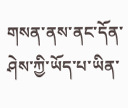གསན་ནས་ནང་དོན་ཤེས་ཀྱི་ཡོད་པ་ཡིན་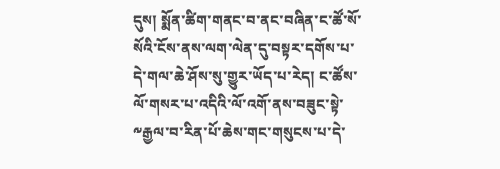དུས། སྨོན་ཚིག་གནང་བ་ནང་བཞིན་ང་ཚོ་སོ་སོའི་ངོས་ནས་ལག་ལེན་དུ་བསྟར་དགོས་པ་དེ་གལ་ཆེ་ཤོས་སུ་གྱུར་ཡོད་པ་རེད། ང་ཚོས་ལོ་གསར་པ་འདིའི་ལོ་འགོ་ནས་བཟུང་སྟེ་༸རྒྱལ་བ་རིན་པོ་ཆེས་གང་གསུངས་པ་དེ་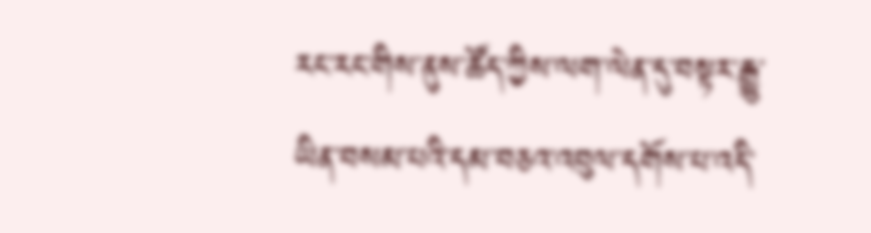རང་རང་གིས་ནུས་ཚོད་ཀྱིས་ལག་ལེན་དུ་བསྟར་རྒྱུ་ཡིན་བསམ་པའི་དམ་བཅའ་འབུལ་དགོས་པ་འདི་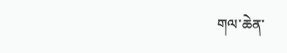གལ་ཆེན་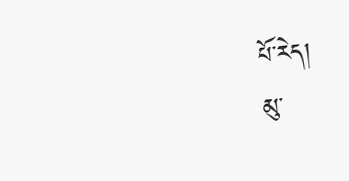པོ་རེད།
མུ་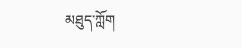མཐུད་ཀློག